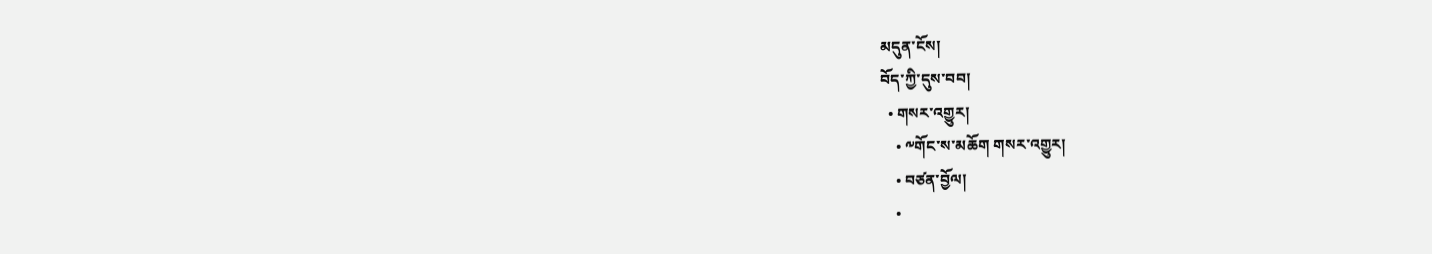མདུན་ངོས།
བོད་ཀྱི་དུས་བབ།
  • གསར་འགྱུར།
    • ༸གོང་ས་མཆོག གསར་འགྱུར།
    • བཙན་བྱོལ།
    •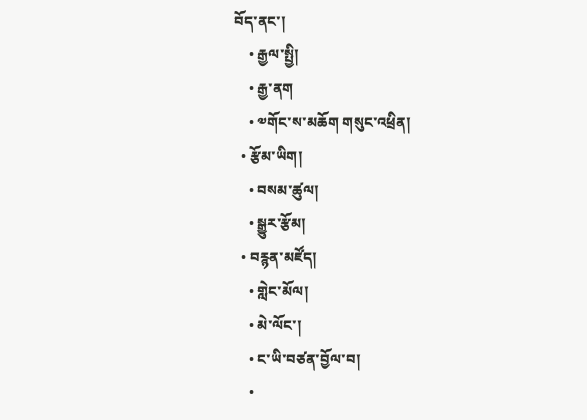བོད་ནང་།
    • རྒྱལ་སྤྱི།
    • རྒྱ་ནག
    • ༧གོང་ས་མཆོག གསུང་འཕྲིན།
  • རྩོམ་ཡིག།
    • བསམ་ཚུལ།
    • སྒྱུར་རྩོམ།
  • བརྙན་མཛོད།
    • གླེང་མོལ།
    • མེ་ལོང་།
    • ང་ཡི་བཙན་བྱོལ་བ།
    •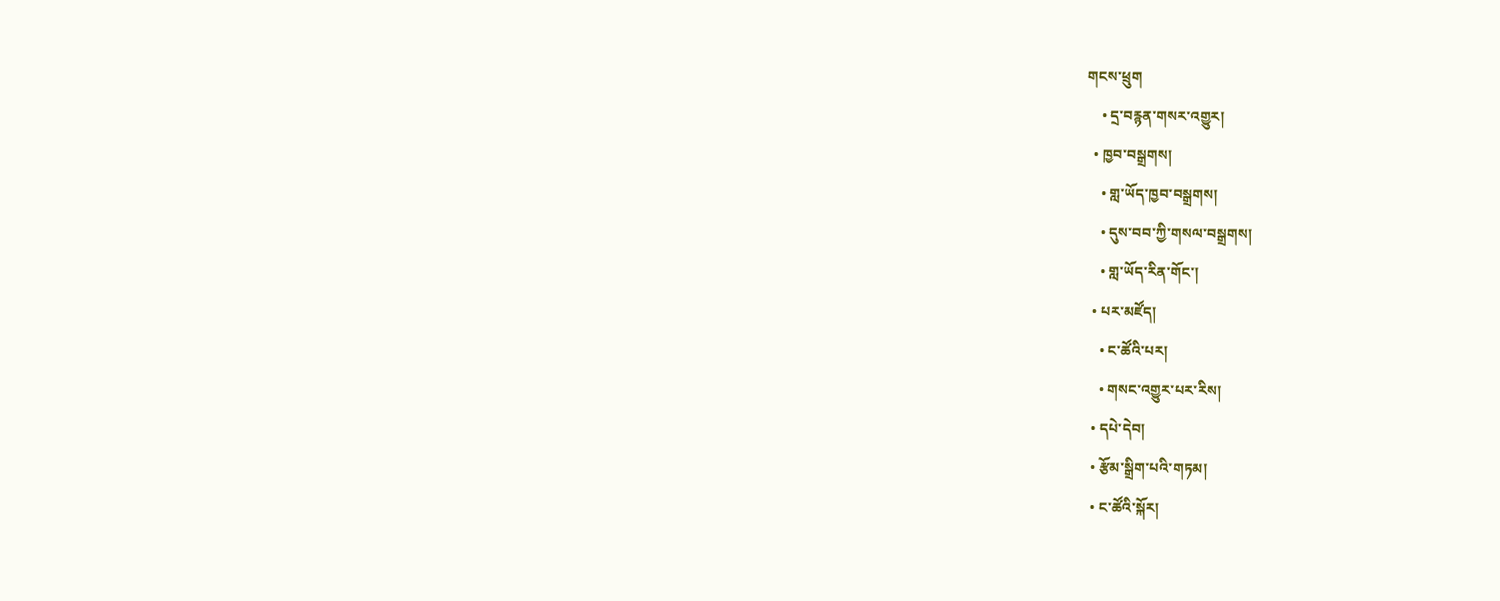གངས་ཕྲུག
    • དྲ་བརྙན་གསར་འགྱུར།
  • ཁྱབ་བསྒྲགས།
    • གླ་ཡོད་ཁྱབ་བསྒྲགས།
    • དུས་བབ་ཀྱི་གསལ་བསྒྲགས།
    • གླ་ཡོད་རིན་གོང་།
  • པར་མཛོད།
    • ང་ཚོའི་པར།
    • གསང་འགྱུར་པར་རིས།
  • དཔེ་དེབ།
  • རྩོམ་སྒྲིག་པའི་གཏམ།
  • ང་ཚོའི་སྐོར།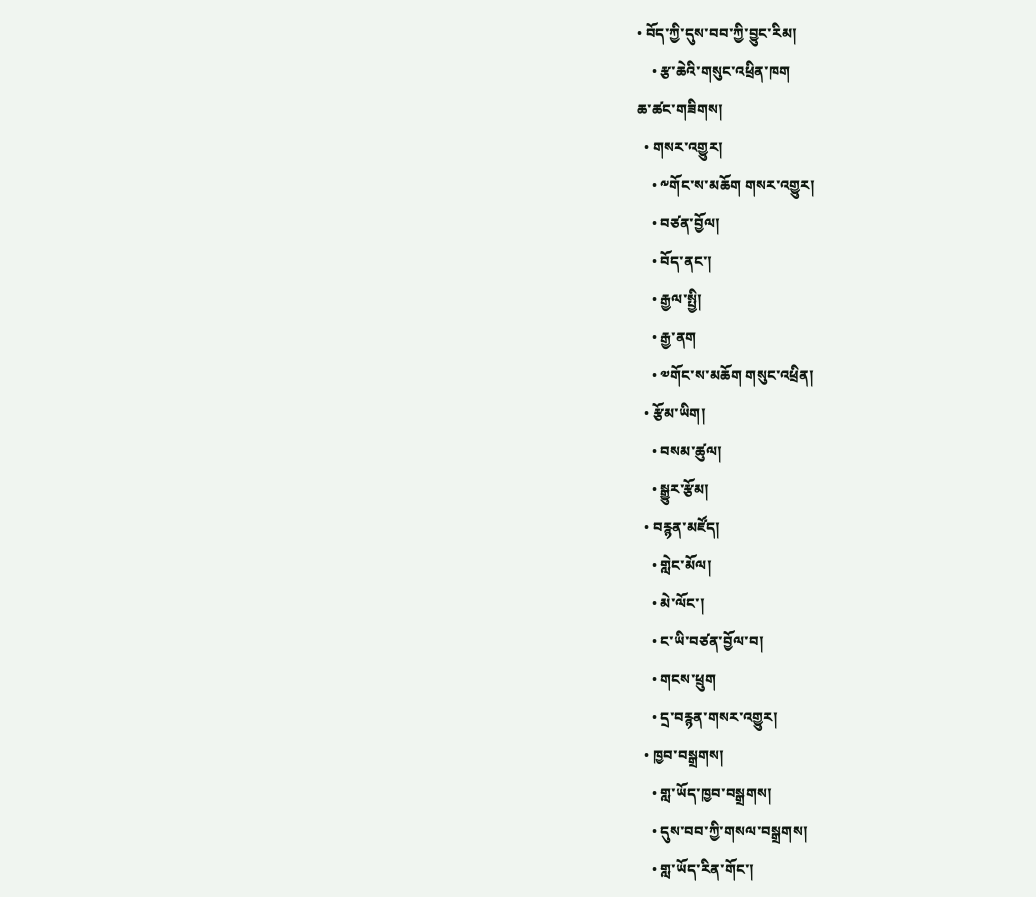• བོད་ཀྱི་དུས་བབ་ཀྱི་བྱུང་རིམ།
    • རྩ་ཆེའི་གསུང་འཕྲིན་ཁག
ཆ་ཚང་གཟིགས།
  • གསར་འགྱུར།
    • ༸གོང་ས་མཆོག གསར་འགྱུར།
    • བཙན་བྱོལ།
    • བོད་ནང་།
    • རྒྱལ་སྤྱི།
    • རྒྱ་ནག
    • ༧གོང་ས་མཆོག གསུང་འཕྲིན།
  • རྩོམ་ཡིག།
    • བསམ་ཚུལ།
    • སྒྱུར་རྩོམ།
  • བརྙན་མཛོད།
    • གླེང་མོལ།
    • མེ་ལོང་།
    • ང་ཡི་བཙན་བྱོལ་བ།
    • གངས་ཕྲུག
    • དྲ་བརྙན་གསར་འགྱུར།
  • ཁྱབ་བསྒྲགས།
    • གླ་ཡོད་ཁྱབ་བསྒྲགས།
    • དུས་བབ་ཀྱི་གསལ་བསྒྲགས།
    • གླ་ཡོད་རིན་གོང་།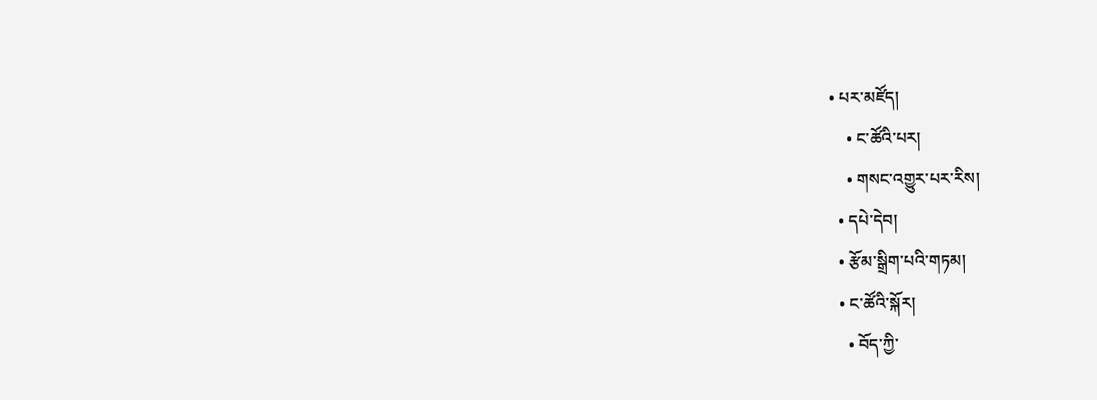• པར་མཛོད།
    • ང་ཚོའི་པར།
    • གསང་འགྱུར་པར་རིས།
  • དཔེ་དེབ།
  • རྩོམ་སྒྲིག་པའི་གཏམ།
  • ང་ཚོའི་སྐོར།
    • བོད་ཀྱི་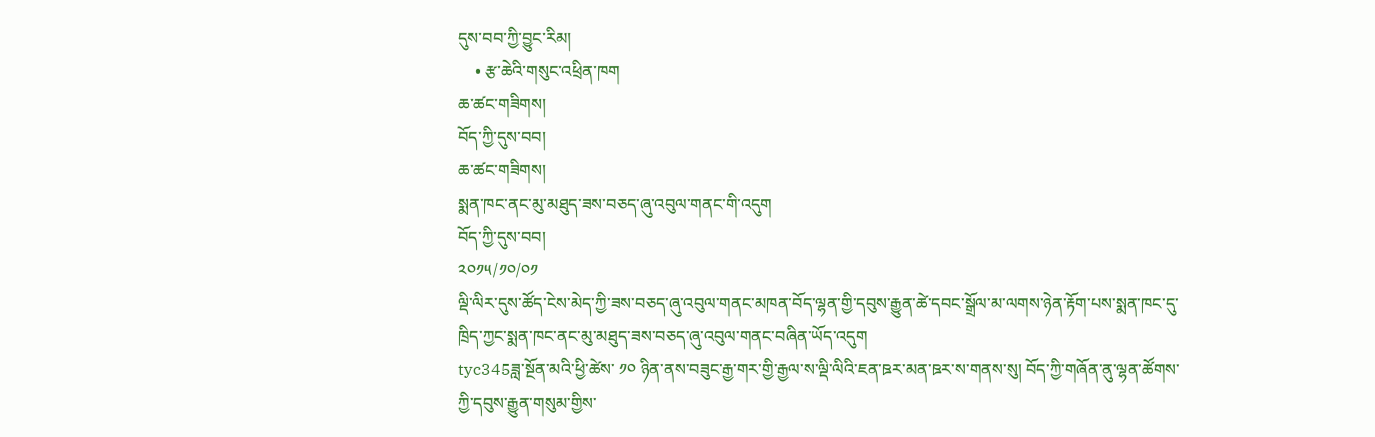དུས་བབ་ཀྱི་བྱུང་རིམ།
    • རྩ་ཆེའི་གསུང་འཕྲིན་ཁག
ཆ་ཚང་གཟིགས།
བོད་ཀྱི་དུས་བབ།
ཆ་ཚང་གཟིགས།
སྨན་ཁང་ནང་མུ་མཐུད་ཟས་བཅད་ཞུ་འབུལ་གནང་གི་འདུག
བོད་ཀྱི་དུས་བབ།
༢༠༡༥/༡༠/༠༡
ལྡི་ལིར་དུས་ཚོད་ངེས་མེད་ཀྱི་ཟས་བཅད་ཞུ་འབུལ་གནང་མཁན་བོད་ལྷན་གྱི་དབུས་རྒྱུན་ཚེ་དབང་སྒྲོལ་མ་ལགས་ཉེན་རྟོག་པས་སྨན་ཁང་དུ་ཁྲིད་ཀྱང་སྨན་ཁང་ནང་མུ་མཐུད་ཟས་བཅད་ཞུ་འབུལ་གནང་བཞིན་ཡོད་འདུག
tyc345ཟླ་སྔོན་མའི་ཕྱི་ཚེས་ ༡༠ ཉིན་ནས་བཟུང་རྒྱ་གར་གྱི་རྒྱལ་ས་ལྡི་ལིའི་ཇན་ཋར་མན་ཋར་ས་གནས་སུ། བོད་ཀྱི་གཞོན་ནུ་ལྷན་ཚོགས་ཀྱི་དབུས་རྒྱུན་གསུམ་གྱིས་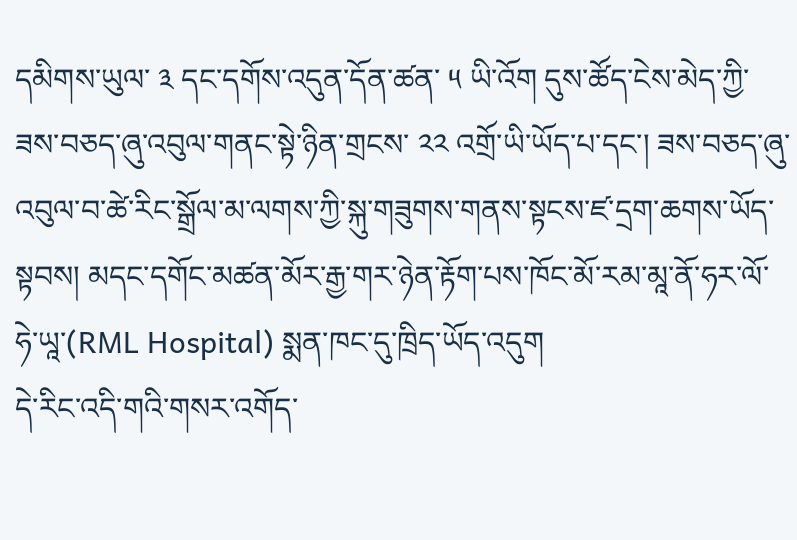དམིགས་ཡུལ་ ༣ དང་དགོས་འདུན་དོན་ཚན་ ༥ ཡི་འོག དུས་ཚོད་ངེས་མེད་ཀྱི་ཟས་བཅད་ཞུ་འབུལ་གནང་སྟེ་ཉིན་གྲངས་ ༢༢ འགྲོ་ཡི་ཡོད་པ་དང་། ཟས་བཅད་ཞུ་འབུལ་བ་ཚེ་རིང་སྒྲོལ་མ་ལགས་ཀྱི་སྐུ་གཟུགས་གནས་སྟངས་ཛ་དྲག་ཆགས་ཡོད་སྟབས། མདང་དགོང་མཚན་མོར་རྒྱ་གར་ཉེན་རྟོག་པས་ཁོང་མོ་རམ་མཱ་ནོ་ཧར་ལོ་ཧེ་ཡཱ་(RML Hospital) སྨན་ཁང་དུ་ཁྲིད་ཡོད་འདུག
དེ་རིང་འདི་གའི་གསར་འགོད་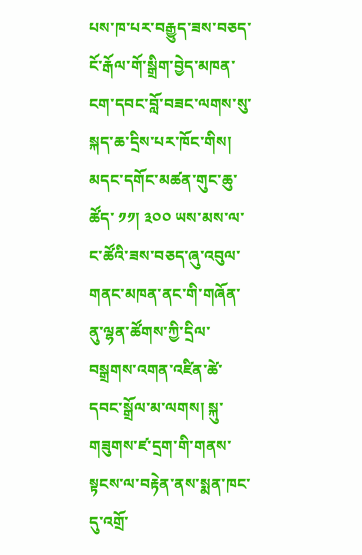པས་ཁ་པར་བརྒྱུད་ཟས་བཅད་ངོ་རྒོལ་གོ་སྒྲིག་བྱེད་མཁན་ངག་དབང་བློ་བཟང་ལགས་སུ་སྐད་ཆ་དྲིས་པར་ཁོང་གིས། མདང་དགོང་མཚན་གུང་ཆུ་ཚོད་ ༡༡། ༣༠༠ ཡས་མས་ལ་ང་ཚོའི་ཟས་བཅད་ཞུ་འབུལ་གནང་མཁན་ནང་གི་གཞོན་ནུ་ལྷན་ཚོགས་ཀྱི་དྲིལ་བསྒྲགས་འགན་འཛིན་ཚེ་དབང་སྒྲོལ་མ་ལགས། སྐུ་གཟུགས་ཛ་དྲག་གི་གནས་སྟངས་ལ་བརྟེན་ནས་སྨན་ཁང་དུ་འགྲོ་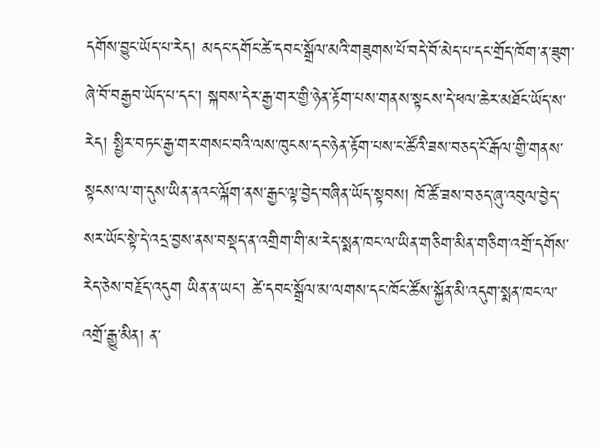དགོས་བྱུང་ཡོད་པ་རེད། མདང་དགོང་ཚེ་དབང་སྒྲོལ་མའི་གཟུགས་པོ་བདེ་བོ་མེད་པ་དང་གྲོད་ཁོག་ན་ཟུག་ཞེ་བོ་བརྒྱབ་ཡོད་པ་དང་། སྐབས་དེར་རྒྱ་གར་གྱི་ཉེན་རྟོག་པས་གནས་སྟངས་དེ་ཕལ་ཆེར་མཐོང་ཡོད་ས་རེད། སྤྱིར་བཏང་རྒྱ་གར་གསང་བའི་ལས་ཁུངས་དང་ཉེན་རྟོག་པས་ང་ཚོའི་ཟས་བཅད་ངོ་རྒོལ་གྱི་གནས་སྟངས་ལ་ག་དུས་ཡིན་ནའང་ལྐོག་ནས་རྒྱང་ལྟ་བྱེད་བཞིན་ཡོད་སྟབས། ཁོ་ཚོ་ཟས་བཅད་ཞུ་འབུལ་བྱེད་སར་ཡོང་སྟེ་དེ་འདྲ་བྱས་ནས་བསྡད་ན་འགྲིག་གི་མ་རེད་སྨན་ཁང་ལ་ཡིན་གཅིག་མིན་གཅིག་འགྲོ་དགོས་རེད་ཅེས་བརྗོད་འདུག ཡིན་ན་ཡང་། ཚེ་དབང་སྒྲོལ་མ་ལགས་དང་ཁོང་ཚོས་སྐྱོན་མི་འདུག་སྨན་ཁང་ལ་འགྲོ་རྒྱུ་མིན། ན་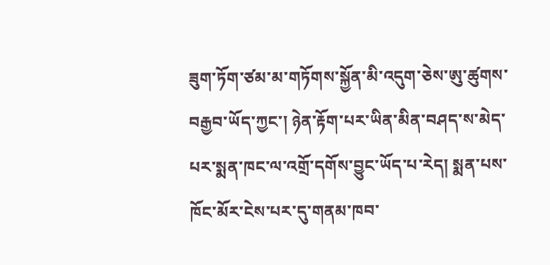ཟུག་ཏོག་ཙམ་མ་གཏོགས་སྐྱོན་མི་འདུག་ཅེས་ཨུ་ཚུགས་བརྒྱབ་ཡོད་ཀྱང་། ཉེན་རྟོག་པར་ཡིན་མིན་བཤད་ས་མེད་པར་སྨན་ཁང་ལ་འགྲོ་དགོས་བྱུང་ཡོད་པ་རེད། སྨན་པས་ཁོང་མོར་ངེས་པར་དུ་གནམ་ཁབ་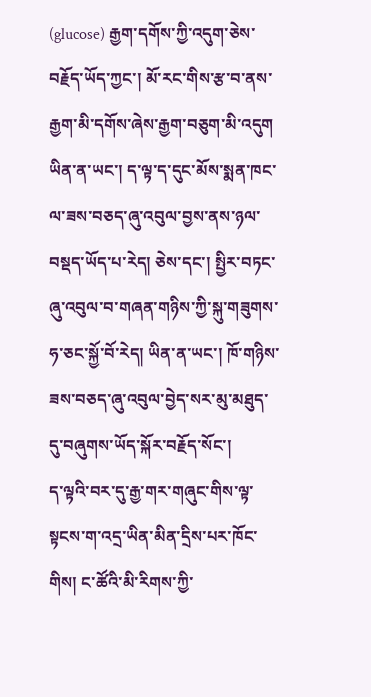(glucose) རྒྱག་དགོས་ཀྱི་འདུག་ཅེས་བརྗོད་ཡོད་ཀྱང་། མོ་རང་གིས་རྩ་བ་ནས་རྒྱག་མི་དགོས་ཞེས་རྒྱག་བཅུག་མི་འདུག ཡིན་ན་ཡང་། ད་ལྟ་ད་དུང་མོས་སྨན་ཁང་ལ་ཟས་བཅད་ཞུ་འབུལ་བྱས་ནས་ཉལ་བསྡད་ཡོད་པ་རེད། ཅེས་དང་། སྤྱིར་བཏང་ཞུ་འབུལ་བ་གཞན་གཉིས་ཀྱི་སྐུ་གཟུགས་ཧ་ཅང་སྐྱོ་བོ་རེད། ཡིན་ན་ཡང་། ཁོ་གཉིས་ཟས་བཅད་ཞུ་འབུལ་བྱེད་སར་མུ་མཐུད་དུ་བཞུགས་ཡོད་སྐོར་བརྗོད་སོང་།
ད་ལྟའི་བར་དུ་རྒྱ་གར་གཞུང་གིས་ལྟ་སྟངས་ག་འདྲ་ཡིན་མིན་དྲིས་པར་ཁོང་གིས། ང་ཚོའི་མི་རིགས་ཀྱི་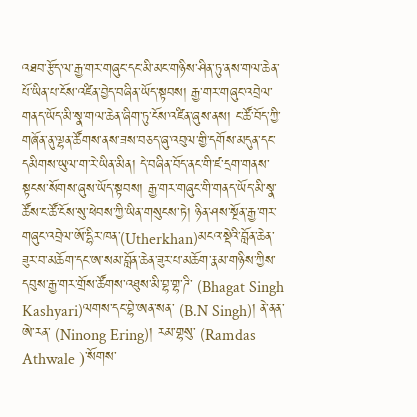འཐབ་རྩོད་ལ་རྒྱ་གར་གཞུང་དང་མི་མང་གཉིས་ཤིན་ཏུ་ནས་གལ་ཆེན་པོ་ཡིན་པ་ངོས་འཛིན་བྱེད་བཞིན་ཡོད་སྟབས། རྒྱ་གར་གཞུང་འབྲེལ་གནད་ཡོད་མི་སྣ་གལ་ཆེན་ཞིག་ཏུ་ངོས་འཛིན་ཞུས་ནས། ང་ཚོ་བོད་ཀྱི་གཞོན་ནུ་ལྷན་ཚོགས་ནས་ཟས་བཅད་ཞུ་འབུལ་གྱི་དགོས་མདུན་དང་དམིགས་ཡུལ་ག་རེ་ཡིན་མིན། དེ་བཞིན་བོད་ནང་གི་ཛ་དྲག་གནས་སྟངས་སོགས་ཞུས་ཡོད་སྟབས། རྒྱ་གར་གཞུང་གི་གནད་ཡོད་མི་སྣ་ཚོས་ང་ཚོ་ངོས་སུ་ཕེབས་ཀྱི་ཡིན་གསུངས་ཏེ། ཉིན་ཤས་སྔོན་རྒྱ་གར་གཞུང་འབྲེལ་ཨོ་དྷིར་ཁན་(Utherkhan)མངའ་སྡེའི་བློན་ཆེན་ཟུར་བ་མཆོག་དང་ཨ་སམ་བློན་ཆེན་ཟུར་པ་མཆོག་རྣམ་གཉིས་ཀྱིས་དབུས་རྒྱ་གར་གྲོས་ཚོགས་འཐུས་མི་བྷ་གྷ་ཌི་ (Bhagat Singh Kashyari)ལགས་དང་བྷེ་ཨན་སན་ (B.N Singh)། ནེ་ནན་ཨེ་རན་ (Ninong Ering)། རམ་གྷསུ་ (Ramdas Athwale )་སོགས་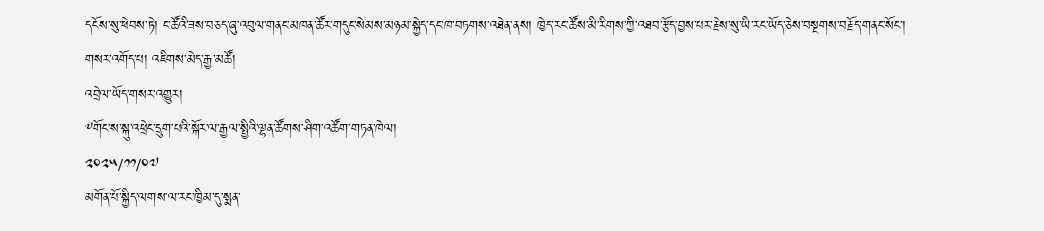དངོས་སུ་ཕེབས་ཏེ། ང་ཚོའི་ཟས་བཅད་ཞུ་འབུལ་གནང་མཁན་ཚོར་གདུང་སེམས་མཉམ་སྐྱེད་དང་ཁ་བཏགས་འཐེན་ནས། ཁྱེད་རང་ཚོས་མི་རིགས་ཀྱི་འཐབ་རྩོད་བྱས་པར་རྗེས་སུ་ཡི་རང་ཡོད་ཅེས་བསྔགས་བརྗོད་གནང་སོང་།
གསར་འགོད་པ། འཇིགས་མེད་རྒྱ་མཚོ།
འབྲེལ་ཡོད་གསར་འགྱུར།
༸གོང་ས་སྐུ་འཕྲེང་དྲུག་པའི་སྐོར་ལ་རྒྱལ་སྤྱིའི་ལྷན་ཚོགས་ཤིག་འཚོག་གཏན་ཁེལ།
༢༠༢༥/༡༡/༠༧
མགོན་པོ་སྐྱིད་ལགས་ལ་རང་ཁྱིམ་དུ་སྨན་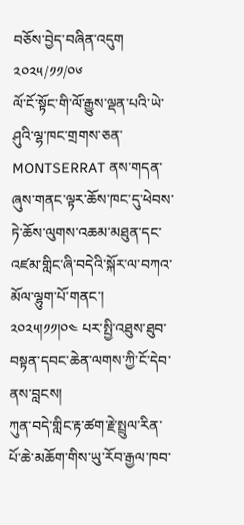བཅོས་བྱེད་བཞིན་འདུག
༢༠༢༥/༡༡/༠༦
ལོ་ངོ་སྟོང་གི་ལོ་རྒྱུས་ལྡན་པའི་ཡེ་ཤུའི་ལྷ་ཁང་གྲགས་ཅན་ MONTSERRAT ནས་གདན་ཞུས་གནང་ལྟར་ཆོས་ཁང་དུ་ཕེབས་ཏེ་ཆོས་ལུགས་འཆམ་མཐུན་དང་འཛམ་གླིང་ཞི་བདེའི་སྐོར་ལ་བཀའ་མོལ་ལྷུག་པོ་གནང་། ༢༠༢༥།༡༡།༠༤ པར་སྤྱི་འཐུས་ཐུབ་བསྟན་དབང་ཆེན་ལགས་ཀྱི་ངོ་དེབ་ནས་བླངས།
ཀུན་བདེ་གླིང་རྟ་ཚག་རྗེ་སྤྲུལ་རིན་པོ་ཆེ་མཆོག་གིས་ཡུ་རོབ་རྒྱལ་ཁབ་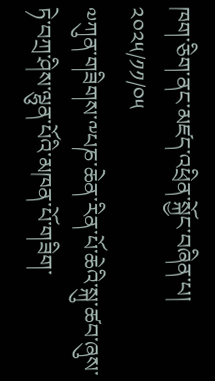ཁག་ཅིག་ནང་མཛད་འཕྲིན་སྐྱོང་བཞིན་པ།
༢༠༢༥/༡༡/༠༥
༧ཀུན་གཟིགས་༸པཎ་ཆེན་རིན་པོ་ཆེའི་སྐུ་ཚབ་ཞུས་ཏེ་བཀྲ་ཤིས་ལྷུན་པོའི་མཁན་པོ་གཟིག་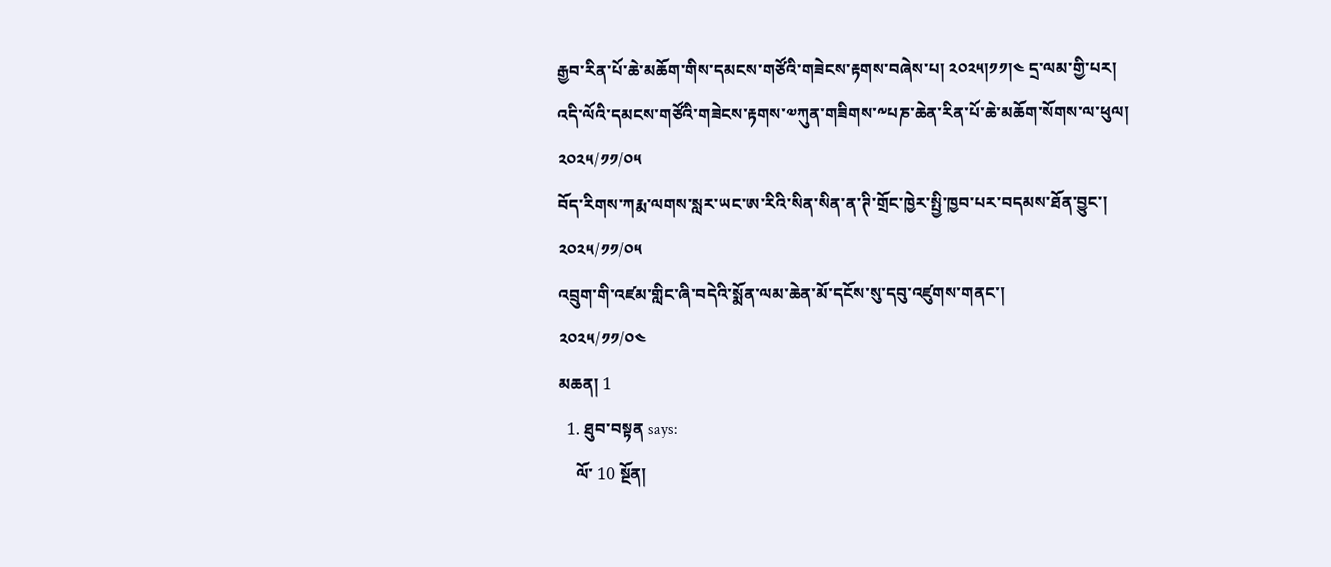རྒྱབ་རིན་པོ་ཆེ་མཆོག་གིས་དམངས་གཙོའི་གཟེངས་རྟགས་བཞེས་པ། ༢༠༢༥།༡༡།༤ དྲ་ལམ་གྱི་པར།
འདི་ལོའི་དམངས་གཙོའི་གཟེངས་རྟགས་༧ཀུན་གཟིགས་༸པཎ་ཆེན་རིན་པོ་ཆེ་མཆོག་སོགས་ལ་ཕུལ།
༢༠༢༥/༡༡/༠༥
བོད་རིགས་ཀརྨ་ལགས་སླར་ཡང་ཨ་རིའི་སིན་སིན་ན་ཊི་གྲོང་ཁྱེར་སྤྱི་ཁྱབ་པར་བདམས་ཐོན་བྱུང་།
༢༠༢༥/༡༡/༠༥
འབྲུག་གི་འཛམ་གླིང་ཞི་བདེའི་སྨོན་ལམ་ཆེན་མོ་དངོས་སུ་དབུ་འཛུགས་གནང་།
༢༠༢༥/༡༡/༠༤
མཆན། 1
  1. ཐུབ་བསྟན says:
    ལོ་ 10 སྔོན།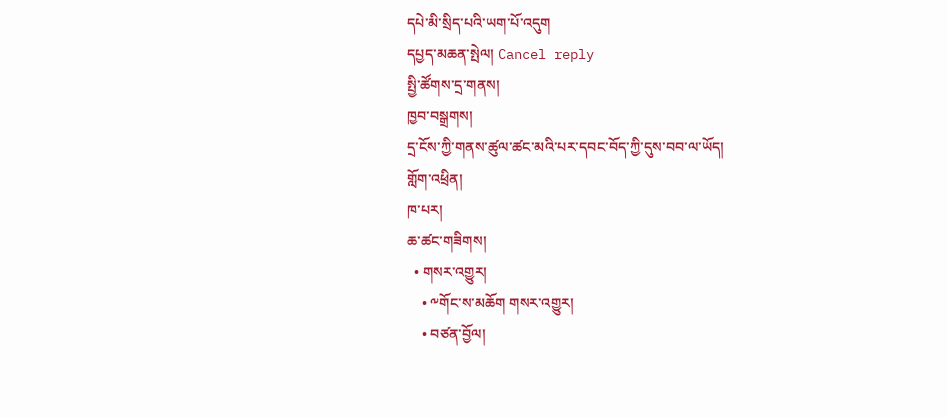དཔེ་མི་སྲིད་པའི་ཡག་པོ་འདུག
དཔྱད་མཆན་སྤེལ། Cancel reply
སྤྱི་ཚོགས་དྲ་གནས།
ཁྱབ་བསྒྲགས།
དྲ་ངོས་ཀྱི་གནས་ཚུལ་ཚང་མའི་པར་དབང་བོད་ཀྱི་དུས་བབ་ལ་ཡོད།
གློག་འཕྲིན།
ཁ་པར།
ཆ་ཚང་གཟིགས།
  • གསར་འགྱུར།
    • ༸གོང་ས་མཆོག གསར་འགྱུར།
    • བཙན་བྱོལ།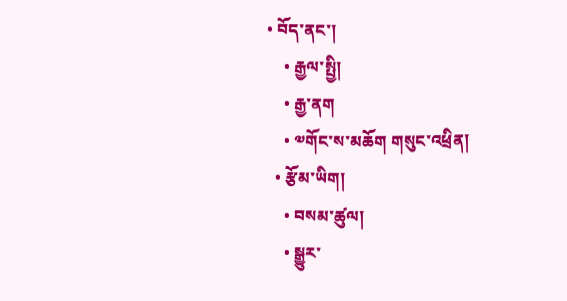• བོད་ནང་།
    • རྒྱལ་སྤྱི།
    • རྒྱ་ནག
    • ༧གོང་ས་མཆོག གསུང་འཕྲིན།
  • རྩོམ་ཡིག།
    • བསམ་ཚུལ།
    • སྒྱུར་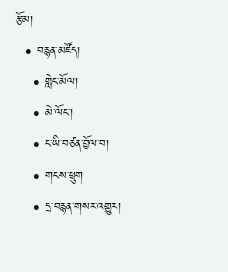རྩོམ།
  • བརྙན་མཛོད།
    • གླེང་མོལ།
    • མེ་ལོང་།
    • ང་ཡི་བཙན་བྱོལ་བ།
    • གངས་ཕྲུག
    • དྲ་བརྙན་གསར་འགྱུར།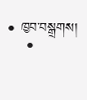• ཁྱབ་བསྒྲགས།
    •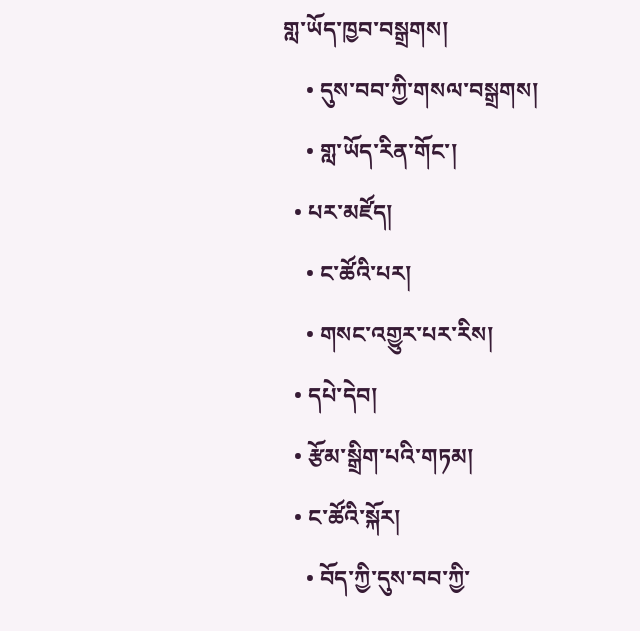གླ་ཡོད་ཁྱབ་བསྒྲགས།
    • དུས་བབ་ཀྱི་གསལ་བསྒྲགས།
    • གླ་ཡོད་རིན་གོང་།
  • པར་མཛོད།
    • ང་ཚོའི་པར།
    • གསང་འགྱུར་པར་རིས།
  • དཔེ་དེབ།
  • རྩོམ་སྒྲིག་པའི་གཏམ།
  • ང་ཚོའི་སྐོར།
    • བོད་ཀྱི་དུས་བབ་ཀྱི་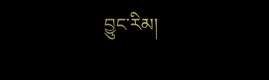བྱུང་རིམ།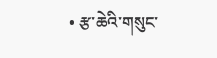• རྩ་ཆེའི་གསུང་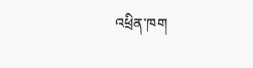འཕྲིན་ཁག